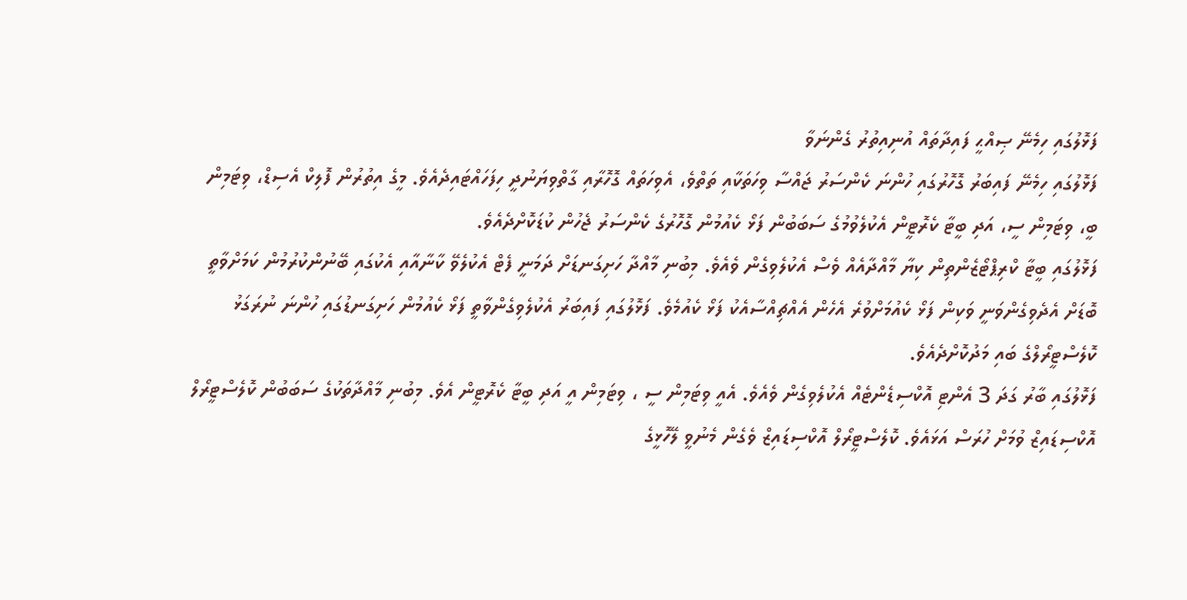ފަޅޮލުގައި ހިމެނޭ ޞިއްޙީ ފައިދާތައް އުނިއިތުރު ގެންނަވާ
ފަޅޮލުގައި ހިމެނޭ ފައިބަރު ގޮހޮރުގައި ހުންނަ ކެންސަރު ޖައްސާ ވިހަތަކާއި ތަތްވެ، އެވިހަތައް ގޮހޮރާއި ގާތްވިޔަނުދީ ހިފަހައްޓައިދެއެވެ. މީގެ އިތުރުން ފޮލިކް އެސިޑް، ވިޓަމިން ބީ، ވިޓަމިން ސީ، އަދި ބީޓާ ކެރޮޓީން އެކުލެވުމުގެ ސަބަބުން ފަޅޯ ކެއުމުން ގޮހޮރުގެ ކެންސަރު ޖެހުން ކުޑަކޮށްދެއެވެ.
ފަޅޮލުގައި ބީޓާ ކްރިޕްޓޯޒެންތިން ކިޔާ މާއްދާއެއް ވެސް އެކުލެވިގެން ވެއެވެ. މިބުނި މާއްދާ ހަށިގަނޑަށް ދަމަނީ ފެޓް އެކުލެވޭ ކާނާއާއި އެކުގައި ބޭނުންކުރުމުން ކަމަށްވާތީ ބޮޑަށް އެދެވިގެންވަނީ ވަކިން ފަޅޯ ކެއުމަށްވުރެ އެހެން އެއްޗިއްސާއެކު ފަޅޯ ކެއުމެވެ. ފަޅޮލުގައި ފައިބަރު އެކުލެވިގެންވާތީ ފަޅޯ ކެއުމުން ހަށިގަނޑުގައި ހުންނަ ނުރަގަޅު ކޮލެސްޓީރޯލްގެ ބައި މަދުކޮށްދެއެވެ.
ފަޅޮލުގައި ބާރު ގަދަ 3 އެންޓި އޮކްސިޑެންޓެއް އެކުލެވިގެން ވެއެވެ. އެއީ ވިޓަމިން ސީ ، ވިޓަމިން އީ އަދި ބީޓާ ކެރޮޓީން އެވެ. މިބުނި މާއްދާތަކުގެ ސަބަބުން ކޮލެސްޓީރޯލް އޮކްސިޑައިޒް ވުމަށް ހުރަސް އަޅައެވެ. ކޮލެސްޓީރޯލް އޮކްސިޑައިޒް ވެގެން މެނުވީ ލޭހޮޅީގެ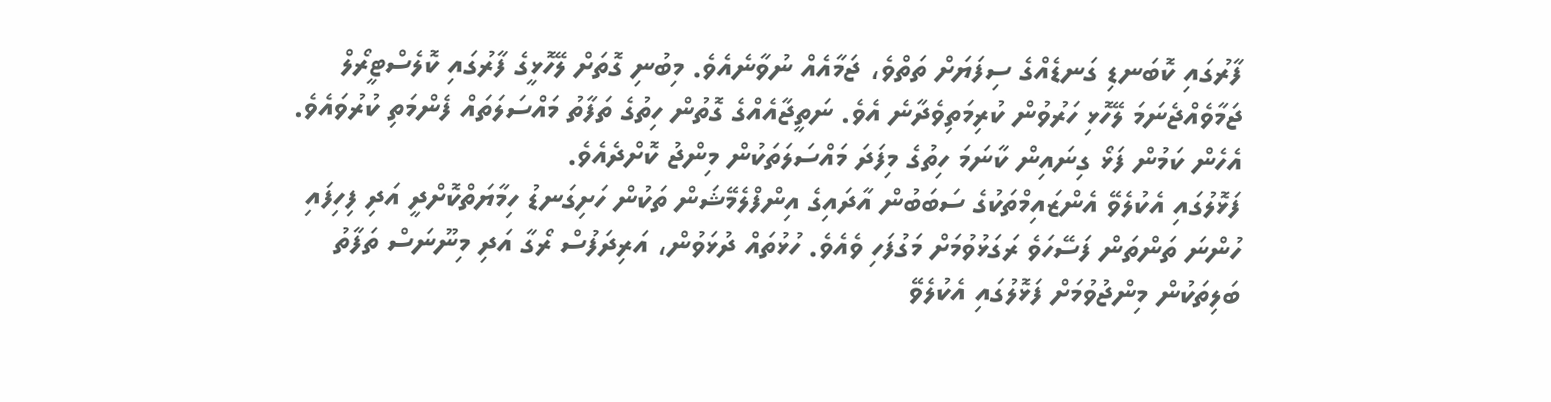ފާރުގައި ކޮބަނޑި ގަނޑެއްގެ ސިފަޔަށް ތަތްވެ، ޖަމާއެއް ނުވާނެއެވެ. މިބުނި ގޮތަށް ލޭހޮޅީގެ ފާރުގައި ކޮލެސްޓީރޯލް ޖަމާވެއްޖެނަމަ ލޭހޮޅި ހަރުވުން ކުރިމަތިވެދާނެ އެވެ. ނަތީޖާއެއްގެ ގޮތުން ހިތުގެ ތަފާތު މައްސަލަތައް ފެންމަތި ކުރުވައެވެ. އެހެން ކަމުން ފަޅޯ ގިނައިން ކާނަމަ ހިތުގެ މިފަދަ މައްސަލަތަކުން މިންޖު ކޮށްދެއެވެ.
ފަޅޮލުގައި އެކުލެވޭ އެންޒައިމްތަކުގެ ސަބަބުން އާދައިގެ އިންފްލެމޭޝަން ތަކުން ހަށިގަނޑު ހިމާޔަތްކޮށްދީ އަދި ފިހިފައި ހުންނަ ތަންތަން ފަސޭހަވެ ރަގަޅުވުމަށް މަގުފަހި ވެއެވެ. ހުޅުތައް ދުޅަވުން، އަރިދަފުސް ރޯގާ އަދި މިނޫނަސް ތަފާތު ބަލިތަކުން މިންޖުވުމަށް ފަޅޮލުގައި އެކުލެވޭ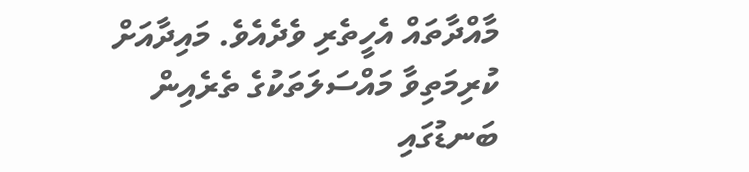މާއްދާތައް އެހީތެރި ވެދެއެވެ. މައިދާއަށް ކުރިމަތިވާ މައްސަލަތަކުގެ ތެރެއިން ބަނޑުގައި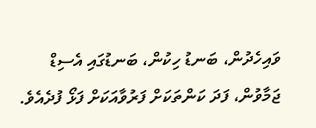ވައިހެދުން، ބަނޑު ހިކުން، ބަނޑުގައި އެސިޑް ޖަމާވުން، ފަދަ ކަންތަކަށް ފަރުވާއަކަށް ފަޅޯ ފުދެއެވެ.